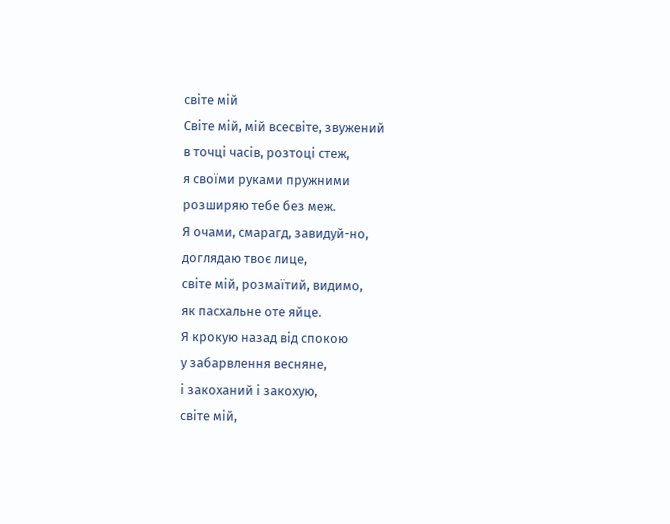свiте мiй
Світе мій, мій всесвіте, звужений
в точці часів, розтоці стеж,
я своїми руками пружними
розширяю тебе без меж.
Я очами, смарагд, завидуй-но,
доглядаю твоє лице,
світе мій, розмаїтий, видимо,
як пасхальне оте яйце.
Я крокую назад від спокою
у забарвлення весняне,
і закоханий і закохую,
світе мій,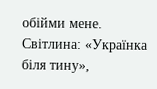обійми мене.
Світлина: «Українка біля тину»,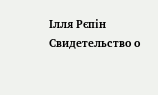Ілля Рєпін
Свидетельство о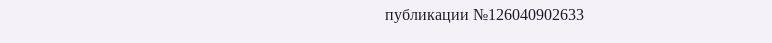публикации №126040902633